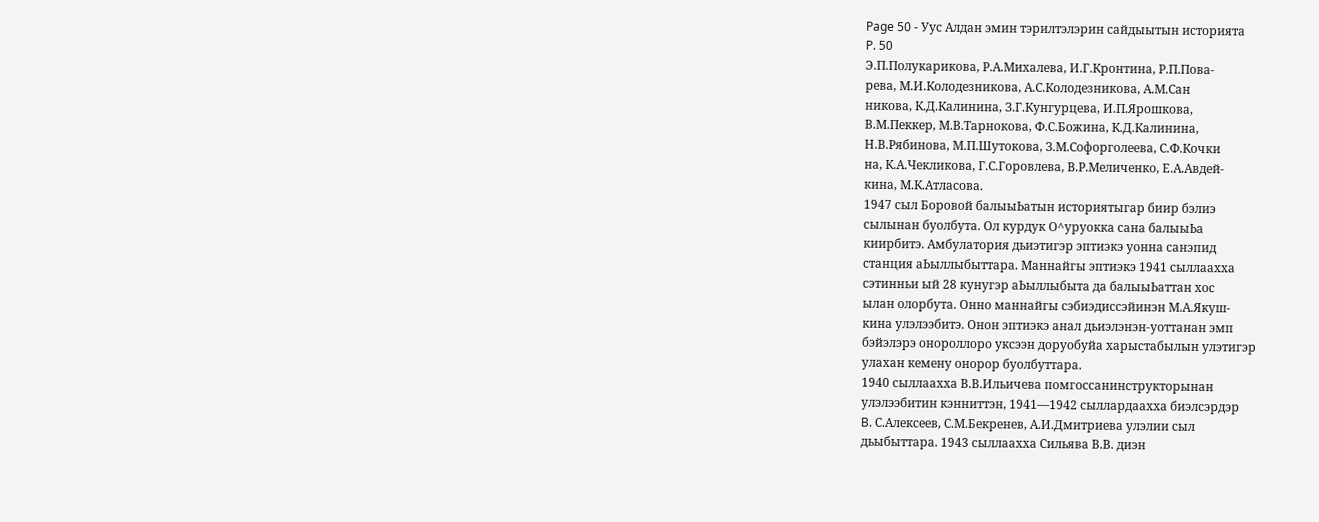Page 50 - Уус Алдан эмин тэрилтэлэрин сайдыытын историята
P. 50
Э.П.Полукарикова, Р.А.Михалева, И.Г.Кронтина, Р.П.Пова-
рева, М.И.Колодезникова, А.С.Колодезникова, А.М.Сан
никова, К.Д.Калинина, З.Г.Кунгурцева, И.П.Ярошкова,
В.М.Пеккер, М.В.Тарнокова, Ф.С.Божина, К.Д.Калинина,
Н.В.Рябинова, М.П.Шутокова, З.М.Софорголеева, С.Ф.Кочки
на, К.А.Чекликова, Г.С.Горовлева, В.Р.Меличенко, Е.А.Авдей-
кина, М.К.Атласова.
1947 сыл Боровой балыыЬатын историятыгар биир бэлиэ
сылынан буолбута. Ол курдук О^уруокка сана балыыЬа
киирбитэ. Амбулатория дьиэтигэр эптиэкэ уонна санэпид
станция аЬыллыбыттара. Маннайгы эптиэкэ 1941 сыллаахха
сэтинньи ый 28 кунугэр аЬыллыбыта да балыыЬаттан хос
ылан олорбута. Онно маннайгы сэбиэдиссэйинэн М.А.Якуш-
кина улэлээбитэ. Онон эптиэкэ анал дьиэлэнэн-уоттанан эмп
бэйэлэрэ онороллоро уксээн доруобуйа харыстабылын улэтигэр
улахан кемену онорор буолбуттара.
1940 сыллаахха В.В.Ильичева помгоссанинструкторынан
улэлээбитин кэнниттэн, 1941—1942 сыллардаахха биэлсэрдэр
B. С.Алексеев, С.М.Бекренев, А.И.Дмитриева улэлии сыл
дьыбыттара. 1943 сыллаахха Сильява В.В. диэн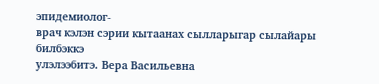эпидемиолог-
врач кэлэн сэрии кытаанах сылларыгар сылайары билбэккэ
улэлээбитэ. Вера Васильевна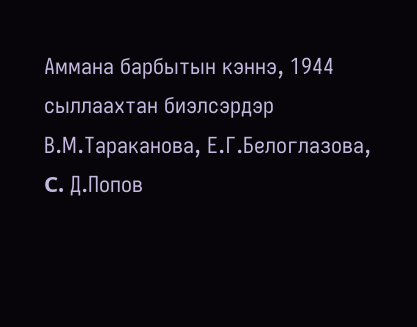Аммана барбытын кэннэ, 1944
сыллаахтан биэлсэрдэр В.М.Тараканова, Е.Г.Белоглазова,
C. Д.Попов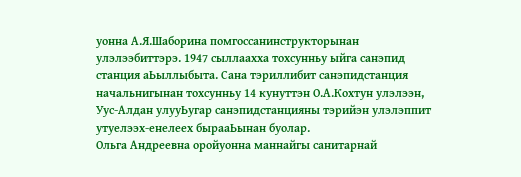уонна А.Я.Шаборина помгоссанинструкторынан
улэлээбиттэрэ. 1947 сыллаахха тохсунньу ыйга санэпид
станция аЬыллыбыта. Сана тэриллибит санэпидстанция
начальнигынан тохсунньу 14 кунуттэн О.А.Кохтун улэлээн,
Уус-Алдан улууЬугар санэпидстанцияны тэрийэн улэлэппит
утуелээх-енелеех бырааЬынан буолар.
Ольга Андреевна оройуонна маннайгы санитарнай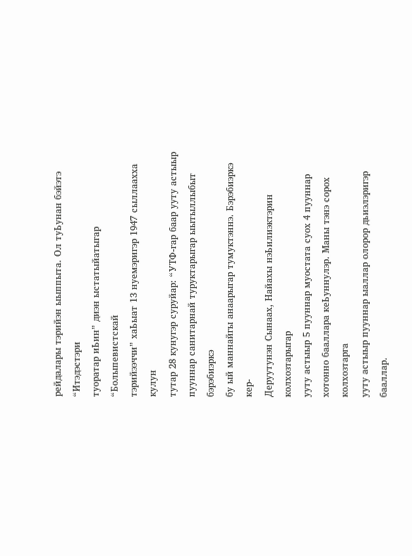рейдалары тэрийэн ыыппыта. Ол туЬунан бэйэтэ “Итэдэстэри
туоратар иЬин” диэн ыстатыйатыгар “Болыпевистскай
тэрийээччи” хаЬыат 13 нуемэригэр 1947 сыллаахха кулун
тутар 28 кунугэр суруйар: “УТФ-гар баар ууту астыыр
пууннар санитарнай туруктарыгар ыытыллыбыт бэрэбиэркэ
бу ый маннайгы анаарыгар тумуктэннэ. Бэрэбиэркэ кер-
Деруутунэн Сынаах, Найахы нэЬилиэктэрин колхозтарыгар
ууту астыыр 5 пууннар муостата суох 4 пууннар
хотонно бааллара кеЬуннулэр. Маны тэнэ сорох колхозтарга
ууту астыыр пууннар ыаллар олорор дьиэлэригэр бааллар.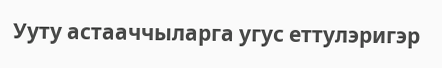Ууту астааччыларга угус еттулэригэр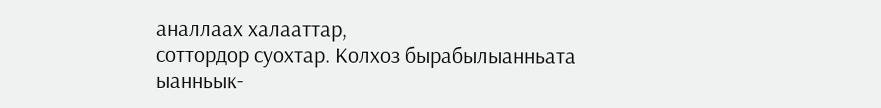аналлаах халааттар,
соттордор суохтар. Колхоз бырабылыанньата ыанньык-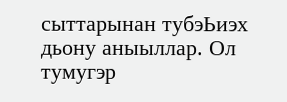сыттарынан тубэЬиэх дьону аныыллар. Ол тумугэр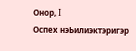Онор, I
Оспех нэЬилиэктэригэр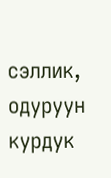сэллик, одуруун курдук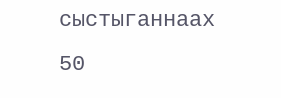сыстыганнаах
50